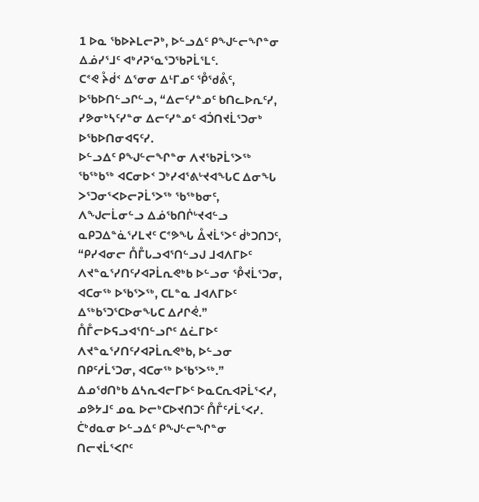1 ᐅᓇ ᖃᐅᔨᒪᓕᕈᒃ, ᐅᓪᓗᐃᑦ ᑭᖑᓪᓕᖏᓐᓂ ᐃᓅᓯᕐᒧᑦ ᐊᒃᓱᕈᕐᓇᕐᑐᖃᕈᒫᕐᒪᑦ.
ᑕᕝᕙ ᔧᑰᑉ ᐃᕐᓂᓂ ᐃᒻᒥᓄᑦ ᕾᖁᕔᑦ, ᐅᖃᐅᑎᓪᓗᒋᓪᓗ, “ᐃᓕᑦᓯᓐᓄᑦ ᑲᑎᓚᐅᕆᑦᓯ, ᓯᕗᓂᒃᓴᑦᓯᓐᓂ ᐃᓕᑦᓯᓐᓄᑦ ᐊᑑᑎᔪᒫᕐᑐᓂᒃ ᐅᖃᐅᑎᓂᐊᕋᑦᓯ.
ᐅᓪᓗᐃᑦ ᑭᖑᓪᓕᖏᓐᓂ ᐱᔪᖃᕈᒫᕐᐳᖅ ᖃᖅᑲᖅ ᐊᑕᓂᐅᑉ ᑐᒃᓯᐊᕐᕕᒡᔪᐊᖓᑕ ᐃᓂᖓ ᐳᕐᑐᓂᕐᐸᐅᓕᕈᒫᕐᐳᖅ ᖃᖅᑲᓂᑦ, ᐱᖑᓕᒫᓂᓪᓗ ᐃᓅᖃᑎᒌᒡᔪᐊᓪᓗ ᓇᑭᑐᐃᓐᓈᕐᓯᒪᔪᑦ ᑕᕝᕗᖓ ᐂᔪᒫᕐᐳᑦ ᑰᒃᑐᑎᑐᑦ,
“ᑭᓯᐊᓂᓕ ᑍᒤᒐᓗᐊᕐᑎᓪᓗᒍ ᒧᐊᐱᒥᐅᑦ ᐱᔪᓐᓇᕐᓯᑎᑦᓯᐊᕈᒫᕆᕙᒃᑲ ᐅᓪᓗᓂ ᕾᔪᒫᕐᑐᓂ, ᐊᑕᓂᖅ ᐅᖃᕐᐳᖅ, ᑕᒪᓐᓇ ᒧᐊᐱᒥᐅᑦ ᐃᖅᑲᕐᑐᕐᑕᐅᓂᖓᑕ ᐃᓱᒋᕚ.”
ᑍᒤᓕᐅᕋᓗᐊᕐᑎᓪᓗᒋᑦ ᐃᓛᒥᐅᑦ ᐱᔪᓐᓇᕐᓯᑎᑦᓯᐊᕈᒫᕆᕙᒃᑲ, ᐅᓪᓗᓂ ᑎᑭᑦᓱᒫᕐᑐᓂ, ᐊᑕᓂᖅ ᐅᖃᕐᐳᖅ.”
ᐃᓄᖁᑎᒃᑲ ᐃᓴᕆᐊᓕᒥᐅᑦ ᐅᓇᑕᕆᐊᕈᒫᕐᐸᓯ, ᓄᕗᔭᒧᑦ ᓄᓇ ᐅᓕᒃᑕᐅᔪᑎᑐᑦ ᑍᒤᑦᓱᒫᕐᐸᓯ. ᑖᒃᑯᓇᓂ ᐅᓪᓗᐃᑦ ᑭᖑᓪᓕᖏᓐᓂ ᑎᓕᔪᒫᕐᐸᒋᑦ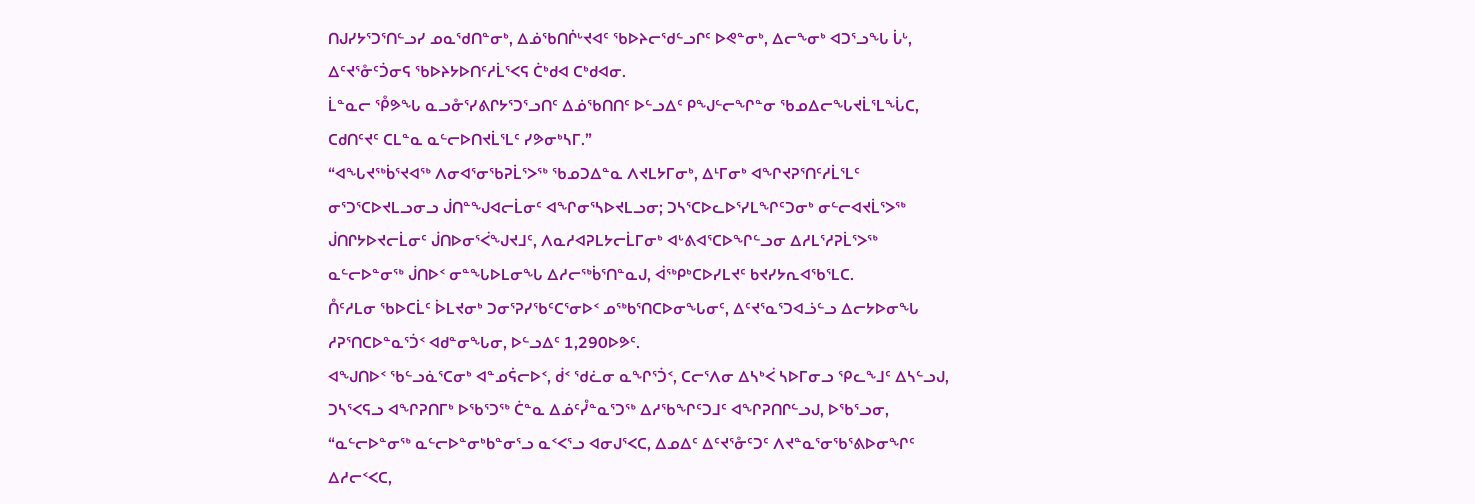ᑎᒍᓯᔭᕐᑐᕐᑎᓪᓗᓯ ᓄᓇᖁᑎᓐᓂᒃ, ᐃᓅᖃᑎᒌᒡᔪᐊᑦ ᖃᐅᔨᓕᖁᓪᓗᒋᑦ ᐅᕙᓐᓂᒃ, ᐃᓕᖕᓂᒃ ᐊᑐᕐᓗᖓ ᒑᒡ, ᐃᑦᔪᕐᓁᑦᑑᓂᕋ ᖃᐅᔨᔭᐅᑎᑦᓱᒫᕐᐸᕋ ᑖᒃᑯᐊ ᑕᒃᑯᐊᓂ.
ᒫᓐᓇᓕ ᕾᕗᖓ ᓇᓗᓁᕐᓯᕕᒋᔭᕐᑐᕐᓗᑎᑦ ᐃᓅᖃᑎᑎᑦ ᐅᓪᓗᐃᑦ ᑭᖑᓪᓕᖏᓐᓂ ᖃᓄᐃᓕᖓᔪᒫᕐᒪᖔᑕ, ᑕᑯᑎᑦᔪᑦ ᑕᒪᓐᓇ ᓇᓪᓕᐅᑎᔪᒫᕐᒪᑦ ᓯᕗᓂᒃᓴᒥ.”
“ᐊᖓᔪᖅᑳᕐᔪᐊᖅ ᐱᓂᐊᕐᓂᖃᕈᒫᕐᐳᖅ ᖃᓄᑐᐃᓐᓇ ᐱᔪᒪᔭᒥᓂᒃ, ᐃᒻᒥᓂᒃ ᐊᖏᔪᕈᕐᑎᑦᓱᒫᕐᒪᑦ ᓂᕐᑐᕐᑕᐅᔪᒪᓗᓂᓗ ᒎᑎᓐᖑᐊᓕᒫᓂᑦ ᐊᖏᓂᕐᓴᐅᔪᒪᓗᓂ; ᑐᓴᕐᑕᐅᓚᐅᕐᓯᒪᖏᑦᑐᓂᒃ ᓂᓪᓕᐊᔪᒫᕐᐳᖅ ᒎᑎᒋᔭᐅᔪᓕᒫᓂᑦ ᒎᑎᐅᓂᕐᐹᖑᔪᒧᑦ, ᐱᓇᓱᐊᕈᒪᔭᓕᒫᒥᓂᒃ ᐊᒡᕕᐊᕐᑕᐅᖏᓪᓗᓂ ᐃᓱᒪᕐᓱᕈᒫᕐᐳᖅ ᓇᓪᓕᐅᓐᓂᖅ ᒎᑎᐅᑉ ᓂᓐᖓᐅᒪᓂᖓ ᐃᓱᓕᖅᑳᕐᑎᓐᓇᒍ, ᐋᖅᑭᒃᑕᐅᓯᒪᔪᑦ ᑲᔪᓯᔭᕆᐊᖃᕐᒪᑕ.
ᑍᑦᓱᒪᓂ ᖃᐅᑕᒫᑦ ᐆᒪᔪᓂᒃ ᑐᓂᕐᕈᓯᖃᑦᑕᕐᓂᐅᑉ ᓄᖅᑲᕐᑎᑕᐅᓂᖓᓂᑦ, ᐃᑦᔪᕐᓇᕐᑐᐊᓘᓪᓗ ᐃᓕᔭᐅᓂᖓ ᓱᕈᕐᑎᑕᐅᓐᓇᕐᑑᑉ ᐊᑯᓐᓂᖓᓂ, ᐅᓪᓗᐃᑦ 1,290ᐅᕗᑦ.
ᐊᖑᑎᐅᑉ ᖃᓪᓗᓈᕐᑕᓂᒃ ᐊᓐᓄᕌᓕᐅᑉ, ᑰᑉ ᖁᓛᓂ ᓇᖏᕐᑑᑉ, ᑕᓕᕐᐱᓂ ᐃᓴᒃᐹ ᓴᐅᒥᓂᓗ ᕿᓚᖕᒧᑦ ᐃᓴᓪᓗᒍ, ᑐᓴᕐᐸᕋᓗ ᐊᖏᕈᑎᒥᒃ ᐅᖃᕐᑐᖅ ᑖᓐᓇ ᐃᓅᑦᓮᓐᓇᕐᑐᖅ ᐃᓱᖃᖏᑦᑐᒧᑦ ᐊᖏᕈᑎᒋᓪᓗᒍ, ᐅᖃᕐᓗᓂ, “ᓇᓪᓕᐅᓐᓂᖅ ᓇᓪᓕᐅᓐᓂᒃᑲᓐᓂᕐᓗ ᓇᑉᐸᕐᓗ ᐊᓂᒍᕐᐸᑕ, ᐃᓄᐃᑦ ᐃᑦᔪᕐᓁᑦᑐᑦ ᐱᔪᓐᓇᕐᓂᖃᕐᕕᐅᓂᖏᑦ ᐃᓱᓕᑉᐸᑕ,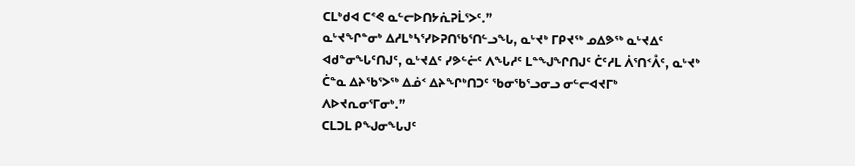ᑕᒪᒃᑯᐊ ᑕᕝᕙ ᓇᓪᓕᐅᑎᔭᕇᕈᒫᕐᐳᑦ.”
ᓇᒡᔪᖏᓐᓂᒃ ᐃᓱᒪᒃᓴᕐᓯᐅᕈᑎᖃᕐᑎᓪᓗᖓ, ᓇᒡᔪᒃ ᒥᑭᔪᖅ ᓄᐃᕗᖅ ᓇᒡᔪᐃᑦ ᐊᑯᓐᓂᖓᑦᑎᒍᑦ, ᓇᒡᔪᐃᑦ ᓯᕗᓪᓖᑦ ᐱᖓᓱᑦ ᒪᓐᖑᖏᑎᒍᑦ ᑖᑦᓱᒪ ᐲᕐᑎᑉᐰᑦ, ᓇᒡᔪᒃ ᑖᓐᓇ ᐃᔨᖃᕐᐳᖅ ᐃᓅᑉ ᐃᔨᖏᒃᑎᑐᑦ ᖃᓂᖃᕐᓗᓂᓗ ᓂᓪᓕᐊᔪᒥᒃ ᐱᐅᔪᕆᓂᕐᒥᓂᒃ.”
ᑕᒪᑐᒪ ᑭᖑᓂᖓᒍᑦ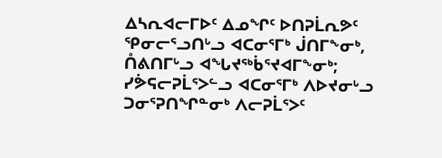ᐃᓴᕆᐊᓕᒥᐅᑦ ᐃᓄᖏᑦ ᐅᑎᕈᒫᕆᕗᑦ ᕿᓂᓕᕐᓗᑎᒡᓗ ᐊᑕᓂᕐᒥᒃ ᒎᑎᒥᖕᓂᒃ, ᑍᕕᑎᒥᒡᓗ ᐊᖓᔪᖅᑳᕐᔪᐊᒥᖕᓂᒃ; ᓯᕘᕋᓕᕈᒫᕐᐳᓪᓗ ᐊᑕᓂᕐᒥᒃ ᐱᐅᔪᓂᒡᓗ ᑐᓂᕐᕈᑎᖏᓐᓂᒃ ᐱᓕᕈᒫᕐᐳᑦ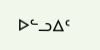ᐅᓪᓗᐃᑦ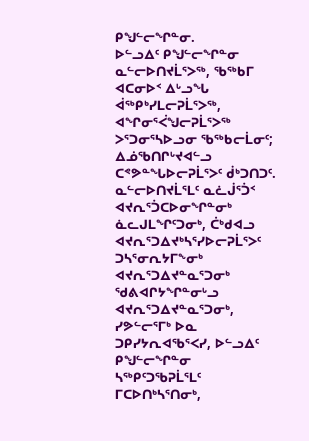ᑭᖑᓪᓕᖏᓐᓂ.
ᐅᓪᓗᐃᑦ ᑭᖑᓪᓕᖏᓐᓂ ᓇᓪᓕᐅᑎᔪᒫᕐᐳᖅ, ᖃᖅᑲᒥ ᐊᑕᓂᐅᑉ ᐃᒡᓗᖓ ᐋᖅᑭᒃᓯᒪᓕᕈᒫᕐᐳᖅ, ᐊᖏᓂᕐᐹᖑᓕᕈᒫᕐᐳᖅ ᐳᕐᑐᓂᕐᓴᐅᓗᓂ ᖃᖅᑲᓕᒫᓂᑦ; ᐃᓅᖃᑎᒋᒡᔪᐊᓪᓗ ᑕᕝᕗᓐᖓᐅᓕᕈᒫᕐᐳᑦ ᑰᒃᑐᑎᑐᑦ.
ᓇᓪᓕᐅᑎᔪᒫᕐᒪᑦ ᓇᓛᒎᕐᑑᑉ ᐊᔪᕆᕐᑑᑕᐅᓂᖏᓐᓂᒃ ᓈᓚᒍᒪᖏᑦᑐᓂᒃ, ᑖᒃᑯᐊᓗ ᐊᔪᕆᕐᑐᐃᔪᒃᓴᕐᓯᐅᓕᕈᒫᕐᐳᑦ ᑐᓴᕐᓂᕆᔭᒥᖕᓂᒃ ᐊᔪᕆᕐᑐᐃᔪᓐᓇᕐᑐᓂᒃ ᖁᕕᐊᒋᔭᖏᓐᓂᒡᓗ ᐊᔪᕆᕐᑐᐃᔪᓐᓇᕐᑐᓂᒃ,
ᓯᕗᓪᓕᕐᒥᒃ ᐅᓇ ᑐᑭᓯᔭᕆᐊᖃᕐᐸᓯ, ᐅᓪᓗᐃᑦ ᑭᖑᓪᓕᖏᓐᓂ ᓴᖅᑭᑦᑐᖃᕈᒫᕐᒪᑦ ᒥᑕᐅᑎᒃᓴᕐᑎᓂᒃ,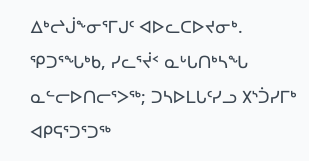ᐃᒃᖠᒎᖕᓂᕐᒥᒍᑦ ᐊᐅᓚᑕᐅᔪᓂᒃ.
ᕿᑐᕐᖓᒃᑲ, ᓯᓚᕐᔫᑉ ᓇᒡᒐᑎᒃᓴᖓ ᓇᓪᓕᐅᑎᓕᕐᐳᖅ; ᑐᓴᐅᒪᒐᑦᓯᓗ ᙭ᔅᑑᓯᒥᒃ ᐊᑭᕋᕐᑐᕐᑐᖅ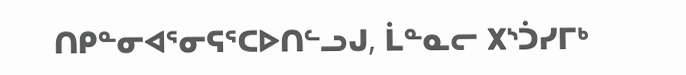ᑎᑭᓐᓂᐊᕐᓂᕋᕐᑕᐅᑎᓪᓗᒍ, ᒫᓐᓇᓕ ᙭ᔅᑑᓯᒥᒃ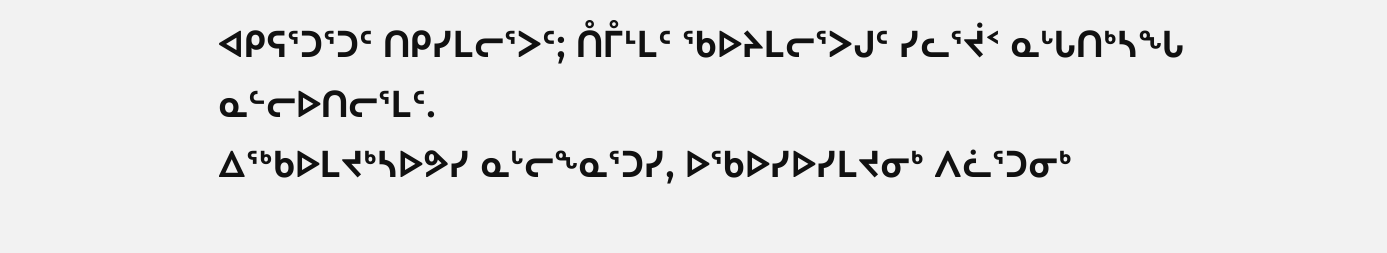ᐊᑭᕋᕐᑐᕐᑐᑦ ᑎᑭᓯᒪᓕᕐᐳᑦ; ᑍᒤᒻᒪᑦ ᖃᐅᔨᒪᓕᕐᐳᒍᑦ ᓯᓚᕐᔫᑉ ᓇᒡᒐᑎᒃᓴᖓ ᓇᓪᓕᐅᑎᓕᕐᒪᑦ.
ᐃᖅᑲᐅᒪᔪᒃᓴᐅᕗᓯ ᓇᒡᓕᖕᓇᕐᑐᓯ, ᐅᖃᐅᓯᐅᓯᒪᔪᓂᒃ ᐱᓛᕐᑐᓂᒃ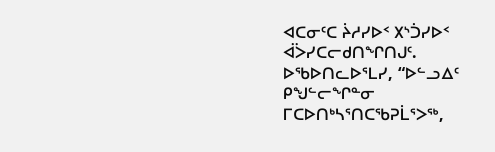ᐊᑕᓂᑦᑕ ᔩᓱᓯᐅᑉ ᙭ᔅᑑᓯᐅᑉ ᐋᐴᓯᑕᓕᑯᑎᖏᑎᒍᑦ.
ᐅᖃᐅᑎᓚᐅᕐᒪᓯ, “ᐅᓪᓗᐃᑦ ᑭᖑᓪᓕᖏᓐᓂ ᒥᑕᐅᑎᒃᓴᕐᑎᑕᖃᕈᒫᕐᐳᖅ,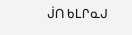ᒎᑎ ᑲᒪᒋᓇᒍ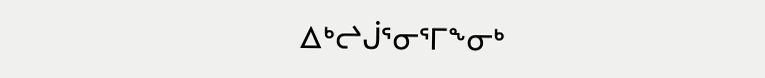ᐃᒃᖠᒎᕐᓂᕐᒥᖕᓂᒃ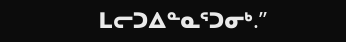ᒪᓕᑐᐃᓐᓇᕐᑐᓂᒃ.”